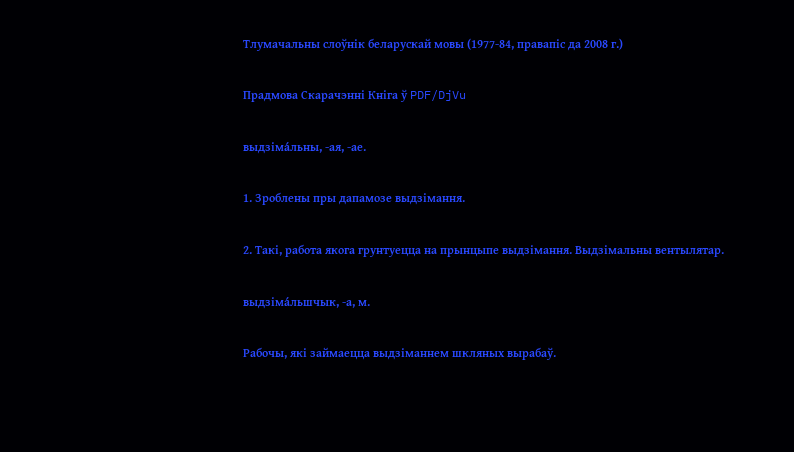Тлумачальны слоўнік беларускай мовы (1977-84, правапіс да 2008 г.)

Прадмова Скарачэнні Кніга ў PDF/DjVu

выдзіма́льны, ‑ая, ‑ае.

1. Зроблены пры дапамозе выдзімання.

2. Такі, работа якога грунтуецца на прынцыпе выдзімання. Выдзімальны вентылятар.

выдзіма́льшчык, ‑а, м.

Рабочы, які займаецца выдзіманнем шкляных вырабаў.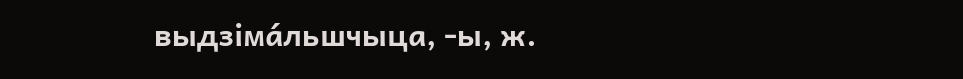выдзіма́льшчыца, ‑ы, ж.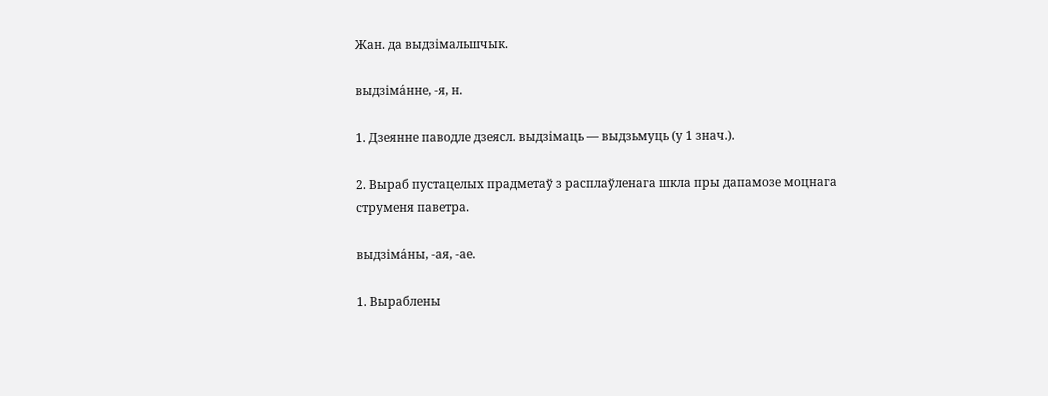Жан. да выдзімальшчык.

выдзіма́нне, ‑я, н.

1. Дзеянне паводле дзеясл. выдзімаць — выдзьмуць (у 1 знач.).

2. Выраб пустацелых прадметаў з расплаўленага шкла пры дапамозе моцнага струменя паветра.

выдзіма́ны, ‑ая, ‑ае.

1. Выраблены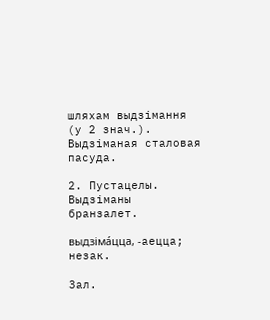шляхам выдзімання (у 2 знач.). Выдзіманая сталовая пасуда.

2. Пустацелы. Выдзіманы бранзалет.

выдзіма́цца, ‑аецца; незак.

Зал.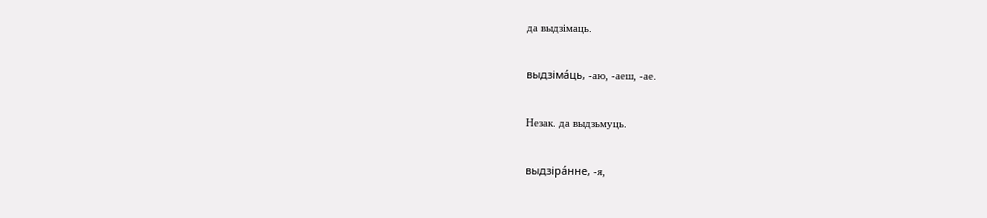да выдзімаць.

выдзіма́ць, ‑аю, ‑аеш, ‑ае.

Незак. да выдзьмуць.

выдзіра́нне, ‑я,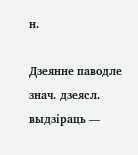н.

Дзеянне паводле знач. дзеясл. выдзіраць —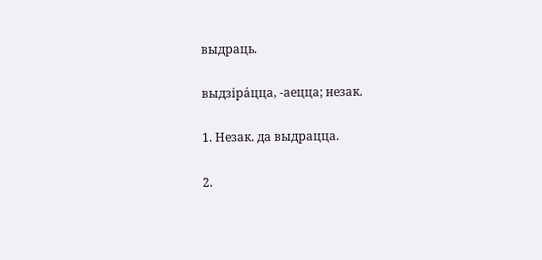выдраць.

выдзіра́цца, ‑аецца; незак.

1. Незак. да выдрацца.

2.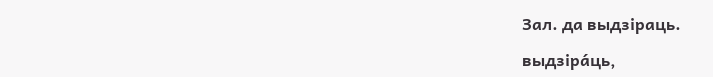Зал. да выдзіраць.

выдзіра́ць,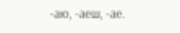‑аю, ‑аеш, ‑ае.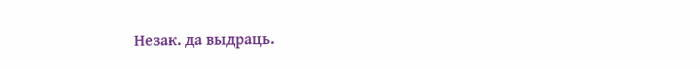Незак. да выдраць.